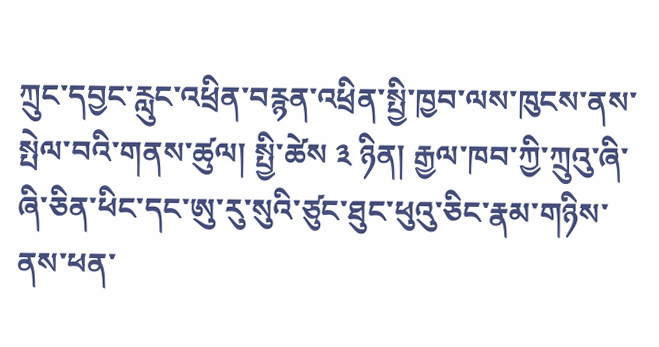ཀྲུང་དབྱང་རླུང་འཕྲིན་བརྙན་འཕྲིན་སྤྱི་ཁྱབ་ལས་ཁུངས་ནས་སྤེལ་བའི་གནས་ཚུལ། སྤྱི་ཚེས ༣ ཉིན། རྒྱལ་ཁབ་ཀྱི་ཀྲུའུ་ཞི་ཞི་ཅིན་ཕིང་དང་ཨུ་རུ་སུའི་ཙུང་ཐུང་ཕུའུ་ཅིང་རྣམ་གཉིས་ནས་ཕན་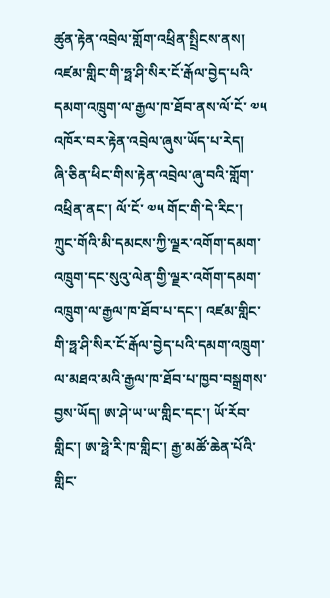ཚུན་རྟེན་འབྲེལ་གློག་འཕྲིན་སྤྲིངས་ནས། འཛམ་གླིང་གི་ཧྥ་ཤི་སིར་ངོ་རྒོལ་བྱེད་པའི་དམག་འཁྲུག་ལ་རྒྱལ་ཁ་ཐོབ་ནས་ལོ་ངོ་ ༧༥ འཁོར་བར་རྟེན་འབྲེལ་ཞུས་ཡོད་པ་རེད།
ཞི་ཅིན་ཕིང་གིས་རྟེན་འབྲེལ་ཞུ་བའི་གློག་འཕྲིན་ནང་། ལོ་ངོ་ ༧༥ གོང་གི་དེ་རིང་། ཀྲུང་གོའི་མི་དམངས་ཀྱི་ལྗར་འགོག་དམག་འཁྲུག་དང་སུའུ་ལེན་གྱི་ལྗར་འགོག་དམག་འཁྲུག་ལ་རྒྱལ་ཁ་ཐོབ་པ་དང་། འཛམ་གླིང་གི་ཧྥ་ཤི་སིར་ངོ་རྒོལ་བྱེད་པའི་དམག་འཁྲུག་ལ་མཐའ་མའི་རྒྱལ་ཁ་ཐོབ་པ་ཁྱབ་བསྒྲགས་བྱས་ཡོད། ཨ་ཤེ་ཡ་ཡ་གླིང་དང་། ཡོ་རོབ་གླིང་། ཨ་ཧྥེ་རི་ཁ་གླིང་། རྒྱ་མཚོ་ཆེན་པོའི་གླིང་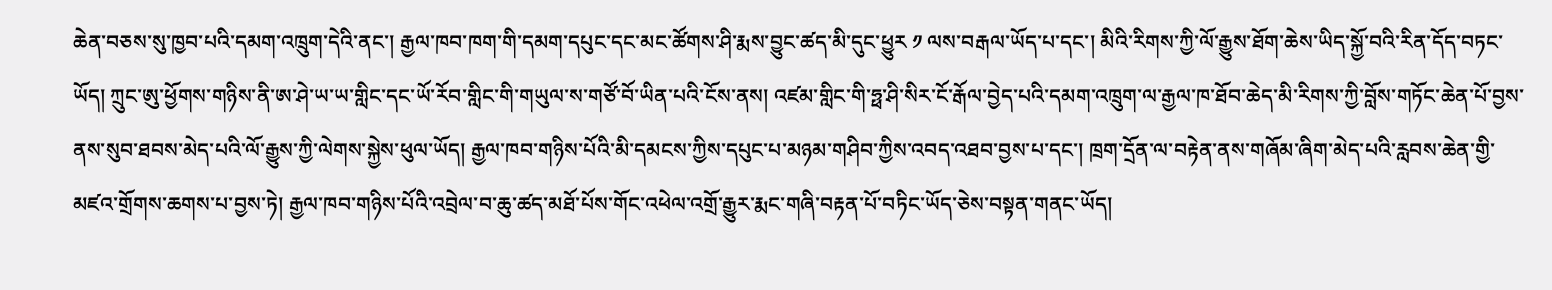ཆེན་བཅས་སུ་ཁྱབ་པའི་དམག་འཁྲུག་དེའི་ནང་། རྒྱལ་ཁབ་ཁག་གི་དམག་དཔུང་དང་མང་ཚོགས་ཤི་རྨས་བྱུང་ཚད་མི་དུང་ཕྱུར ༡ ལས་བརྒལ་ཡོད་པ་དང་། མིའི་རིགས་ཀྱི་ལོ་རྒྱུས་ཐོག་ཆེས་ཡིད་སྐྱོ་བའི་རིན་དོད་བཏང་ཡོད། ཀྲུང་ཨུ་ཕྱོགས་གཉིས་ནི་ཨ་ཤེ་ཡ་ཡ་གླིང་དང་ཡོ་རོབ་གླིང་གི་གཡུལ་ས་གཙོ་བོ་ཡིན་པའི་ངོས་ནས། འཛམ་གླིང་གི་ཧྥ་ཤི་སིར་ངོ་རྒོལ་བྱེད་པའི་དམག་འཁྲུག་ལ་རྒྱལ་ཁ་ཐོབ་ཆེད་མི་རིགས་ཀྱི་བློས་གཏོང་ཆེན་པོ་བྱས་ནས་སུབ་ཐབས་མེད་པའི་ལོ་རྒྱུས་ཀྱི་ལེགས་སྐྱེས་ཕུལ་ཡོད། རྒྱལ་ཁབ་གཉིས་པོའི་མི་དམངས་ཀྱིས་དཔུང་པ་མཉམ་གཤིབ་ཀྱིས་འབད་འཐབ་བྱས་པ་དང་། ཁྲག་དྲོན་ལ་བརྟེན་ནས་གཞོམ་ཞིག་མེད་པའི་རླབས་ཆེན་གྱི་མཛའ་གྲོགས་ཆགས་པ་བྱས་ཏེ། རྒྱལ་ཁབ་གཉིས་པོའི་འབྲེལ་བ་ཆུ་ཚད་མཐོ་པོས་གོང་འཕེལ་འགྲོ་རྒྱུར་རྨང་གཞི་བརྟན་པོ་བཏིང་ཡོད་ཅེས་བསྟན་གནང་ཡོད།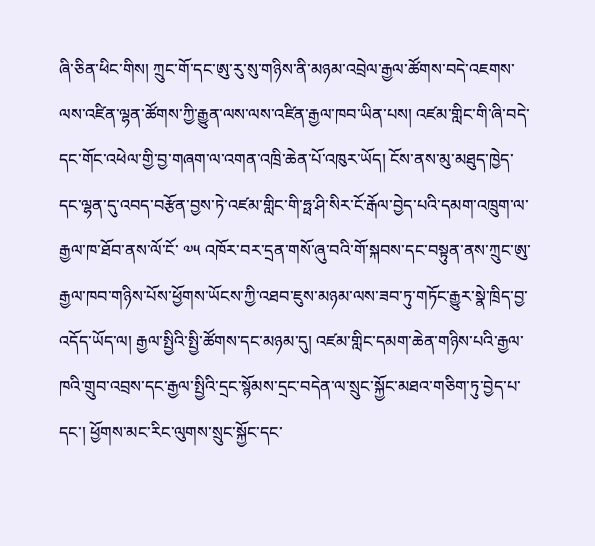ཞི་ཅིན་ཕིང་གིས། ཀྲུང་གོ་དང་ཨུ་རུ་སུ་གཉིས་ནི་མཉམ་འབྲེལ་རྒྱལ་ཚོགས་བདེ་འཇགས་ལས་འཛིན་ལྷན་ཚོགས་ཀྱི་རྒྱུན་ལས་ལས་འཛིན་རྒྱལ་ཁབ་ཡིན་པས། འཛམ་གླིང་གི་ཞི་བདེ་དང་གོང་འཕེལ་གྱི་བྱ་གཞག་ལ་འགན་འཁྲི་ཆེན་པོ་འཁུར་ཡོད། ངོས་ནས་མུ་མཐུད་ཁྱེད་དང་ལྷན་དུ་འབད་བརྩོན་བྱས་ཏེ་འཛམ་གླིང་གི་ཧྥ་ཤི་སིར་ངོ་རྒོལ་བྱེད་པའི་དམག་འཁྲུག་ལ་རྒྱལ་ཁ་ཐོབ་ནས་ལོ་ངོ་ ༧༥ འཁོར་བར་དྲན་གསོ་ཞུ་བའི་གོ་སྐབས་དང་བསྟུན་ནས་ཀྲུང་ཨུ་རྒྱལ་ཁབ་གཉིས་པོས་ཕྱོགས་ཡོངས་ཀྱི་འཐབ་ཇུས་མཉམ་ལས་ཟབ་ཏུ་གཏོང་རྒྱུར་སྣེ་ཁྲིད་བྱ་འདོད་ཡོད་ལ། རྒྱལ་སྤྱིའི་སྤྱི་ཚོགས་དང་མཉམ་དུ། འཛམ་གླིང་དམག་ཆེན་གཉིས་པའི་རྒྱལ་ཁའི་གྲུབ་འབྲས་དང་རྒྱལ་སྤྱིའི་དྲང་སྙོམས་དྲང་བདེན་ལ་སྲུང་སྐྱོང་མཐའ་གཅིག་ཏུ་བྱེད་པ་དང་། ཕྱོགས་མང་རིང་ལུགས་སྲུང་སྐྱོང་དང་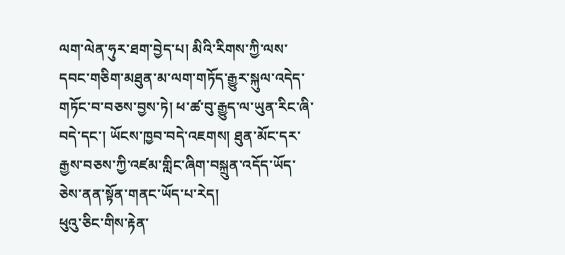ལག་ལེན་ཧུར་ཐག་བྱེད་པ། མིའི་རིགས་ཀྱི་ལས་དབང་གཅིག་མཐུན་མ་ལག་གཏོད་རྒྱུར་སྐུལ་འདེད་གཏོང་བ་བཅས་བྱས་ཏེ། ཕ་ཚ་བུ་རྒྱུད་ལ་ཡུན་རིང་ཞི་བདེ་དང་། ཡོངས་ཁྱབ་བདེ་འཇགས། ཐུན་མོང་དར་རྒྱས་བཅས་ཀྱི་འཛམ་གླིང་ཞིག་བསྐྲུན་འདོད་ཡོད་ཅེས་ནན་སྟོན་གནང་ཡོད་པ་རེད།
ཕུའུ་ཅིང་གིས་རྟེན་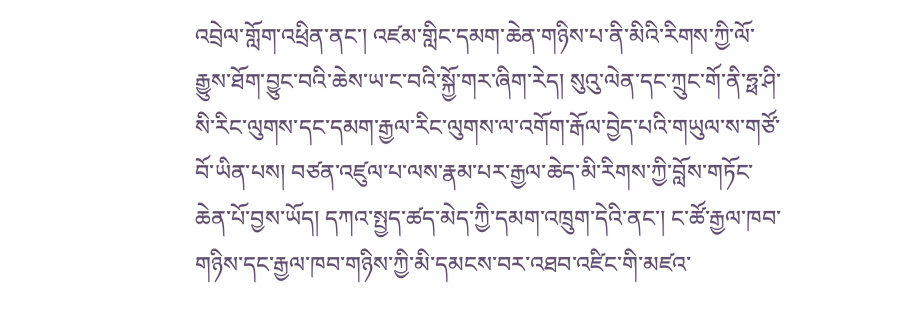འབྲེལ་གློག་འཕྲིན་ནང་། འཛམ་གླིང་དམག་ཆེན་གཉིས་པ་ནི་མིའི་རིགས་ཀྱི་ལོ་རྒྱུས་ཐོག་བྱུང་བའི་ཆེས་ཡ་ང་བའི་སྐྱོ་གར་ཞིག་རེད། སུའུ་ལེན་དང་ཀྲུང་གོ་ནི་ཧྥ་ཤི་སི་རིང་ལུགས་དང་དམག་རྒྱལ་རིང་ལུགས་ལ་འགོག་རྒོལ་བྱེད་པའི་གཡུལ་ས་གཙོ་བོ་ཡིན་པས། བཙན་འཛུལ་པ་ལས་རྣམ་པར་རྒྱལ་ཆེད་མི་རིགས་ཀྱི་བློས་གཏོང་ཆེན་པོ་བྱས་ཡོད། དཀའ་སྤྱད་ཚད་མེད་ཀྱི་དམག་འཁྲུག་དེའི་ནང་། ང་ཚོ་རྒྱལ་ཁབ་གཉིས་དང་རྒྱལ་ཁབ་གཉིས་ཀྱི་མི་དམངས་བར་འཐབ་འཛིང་གི་མཛའ་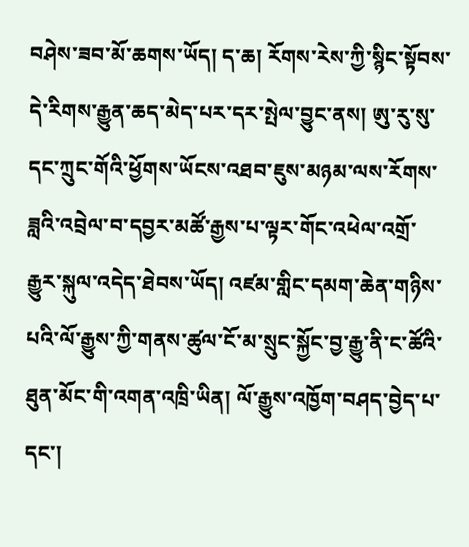བཤེས་ཟབ་མོ་ཆགས་ཡོད། ད་ཆ། རོགས་རེས་ཀྱི་སྙིང་སྟོབས་དེ་རིགས་རྒྱུན་ཆད་མེད་པར་དར་སྤེལ་བྱུང་ནས། ཨུ་རུ་སུ་དང་ཀྲུང་གོའི་ཕྱོགས་ཡོངས་འཐབ་ཇུས་མཉམ་ལས་རོགས་ཟླའི་འབྲེལ་བ་དབྱར་མཚོ་རྒྱས་པ་ལྟར་གོང་འཕེལ་འགྲོ་རྒྱུར་སྐུལ་འདེད་ཐེབས་ཡོད། འཛམ་གླིང་དམག་ཆེན་གཉིས་པའི་ལོ་རྒྱུས་ཀྱི་གནས་ཚུལ་ངོ་མ་སྲུང་སྐྱོང་བྱ་རྒྱུ་ནི་ང་ཚོའི་ཐུན་མོང་གི་འགན་འཁྲི་ཡིན། ལོ་རྒྱུས་འཁྱོག་བཤད་བྱེད་པ་དང་།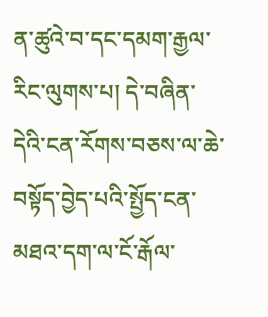ན་ཚུའེ་བ་དང་དམག་རྒྱལ་རིང་ལུགས་པ། དེ་བཞིན་དེའི་ངན་རོགས་བཅས་ལ་ཆེ་བསྟོད་བྱེད་པའི་སྤྱོད་ངན་མཐའ་དག་ལ་ངོ་རྒོལ་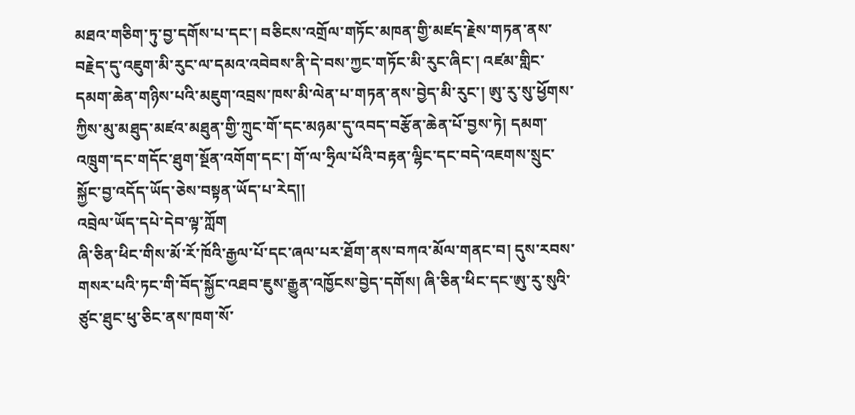མཐའ་གཅིག་ཏུ་བྱ་དགོས་པ་དང་། བཅིངས་འགྲོལ་གཏོང་མཁན་གྱི་མཛད་རྗེས་གཏན་ནས་བརྗེད་དུ་འཇུག་མི་རུང་ལ་དམའ་འབེབས་ནི་དེ་བས་ཀྱང་གཏོང་མི་རུང་ཞིང་། འཛམ་གླིང་དམག་ཆེན་གཉིས་པའི་མཇུག་འབྲས་ཁས་མི་ལེན་པ་གཏན་ནས་བྱེད་མི་རུང་། ཨུ་རུ་སུ་ཕྱོགས་ཀྱིས་མུ་མཐུད་མཛའ་མཐུན་གྱི་ཀྲུང་གོ་དང་མཉམ་དུ་འབད་བརྩོན་ཆེན་པོ་བྱས་ཏེ། དམག་འཁྲུག་དང་གདོང་ཐུག་སྔོན་འགོག་དང་། གོ་ལ་ཧྲིལ་པོའི་བརྟན་ལྷིང་དང་བདེ་འཇགས་སྲུང་སྐྱོང་བྱ་འདོད་ཡོད་ཅེས་བསྟན་ཡོད་པ་རེད།།
འབྲེལ་ཡོད་དཔེ་དེབ་ལྟ་ཀློག
ཞི་ཅིན་ཕིང་གིས་མོ་རོ་ཁོའི་རྒྱལ་པོ་དང་ཞལ་པར་ཐོག་ནས་བཀའ་མོལ་གནང་བ། དུས་རབས་གསར་པའི་ཏང་གི་བོད་སྐྱོང་འཐབ་ཇུས་རྒྱུན་འཁྱོངས་བྱེད་དགོས། ཞི་ཅིན་ཕིང་དང་ཨུ་རུ་སུའི་ཙུང་ཐུང་ཕུ་ཅིང་ནས་ཁག་སོ་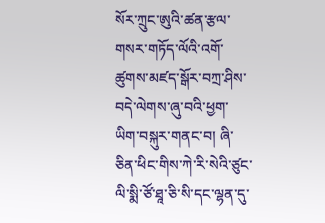སོར་ཀྲུང་ཨུའི་ཚན་རྩལ་གསར་གཏོད་ལོའི་འགོ་ཚུགས་མཛད་སྒོར་བཀྲ་ཤིས་བདེ་ལེགས་ཞུ་བའི་ཕྱག་ཡིག་བསྐུར་གནང་བ། ཞི་ཅིན་ཕིང་གིས་ཀེ་རི་སེའི་ཙུང་ལི་སྨི་ཙོ་ཐཱ་ཅི་སི་དང་ལྷན་དུ་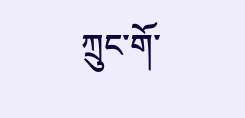ཀྲུང་གོ་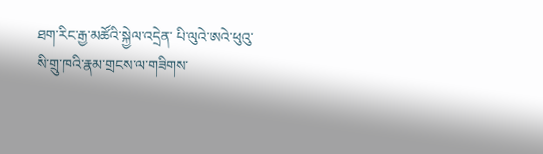ཐག་རིང་རྒྱ་མཚོའི་སྐྱེལ་འདྲེན་ པི་ལུའེ་ཨའེ་ཕུའུ་སི་གྲུ་ཁའི་རྣམ་གྲངས་ལ་གཟིགས་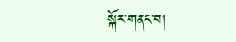སྐོར་གནང་བ།